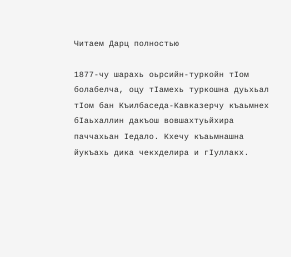Читаем Дарц полностью

1877-чу шарахь оьрсийн-туркойн тIом болабелча, оцу тIамехь туркошна дуьхьал тIом бан Къилбаседа-Кавказерчу къаьмнех бIаьхаллин дакъош вовшахтуьйхира паччахьан Iедало. Кхечу къаьмнашна йукъахь дика чекхделира и гIуллакх.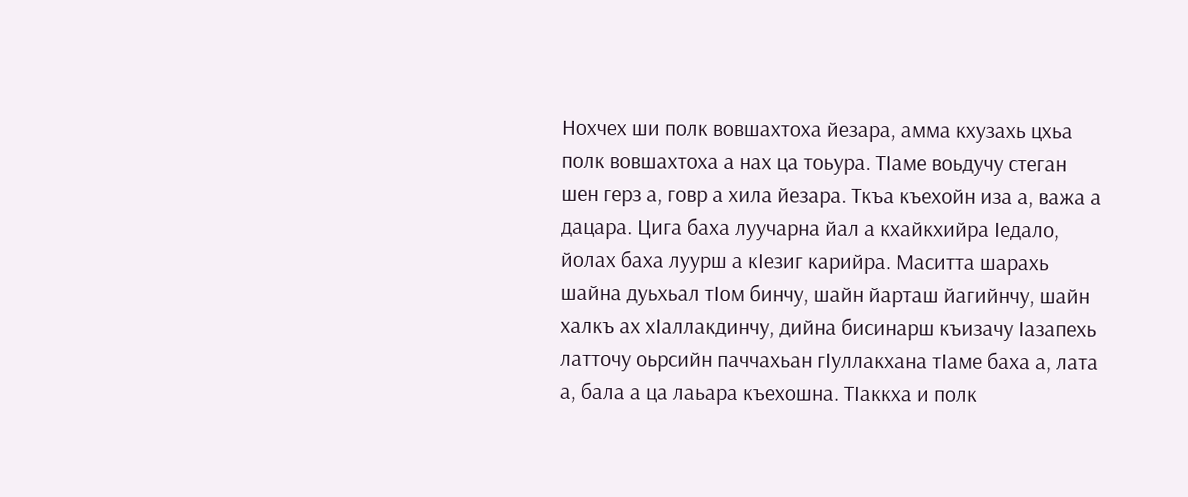Нохчех ши полк вовшахтоха йезара, амма кхузахь цхьа полк вовшахтоха а нах ца тоьура. ТIаме воьдучу стеган шен герз а, говр а хила йезара. Ткъа къехойн иза а, важа а дацара. Цига баха луучарна йал а кхайкхийра Iедало, йолах баха луурш а кIезиг карийра. Маситта шарахь шайна дуьхьал тIом бинчу, шайн йарташ йагийнчу, шайн халкъ ах хIаллакдинчу, дийна бисинарш къизачу Iазапехь латточу оьрсийн паччахьан гIуллакхана тIаме баха а, лата а, бала а ца лаьара къехошна. ТIаккха и полк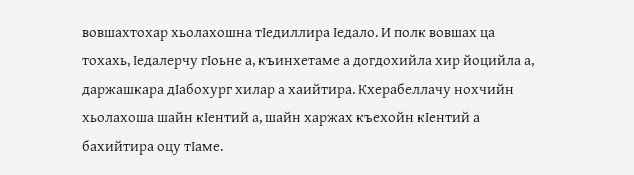вовшахтохар хьолахошна тIедиллира Iедало. И полк вовшах ца тохахь, Iедалерчу гIоьне а, къинхетаме а догдохийла хир йоцийла а, даржашкара дIабохург хилар а хаийтира. Кхерабеллачу нохчийн хьолахоша шайн кIентий а, шайн харжах къехойн кIентий а бахийтира оцу тIаме.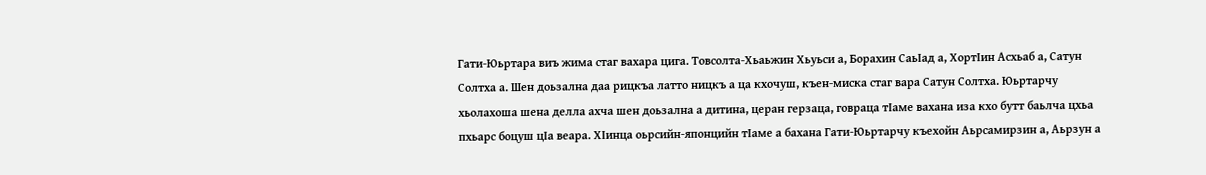Гати-Юьртара виъ жима стаг вахара цига. Товсолта-Хьаьжин Хьуьси а, Борахин СаьIад а, ХортIин Асхьаб а, Сатун Солтха а. Шен доьзална даа рицкъа латто ницкъ а ца кхочуш, къен-миска стаг вара Сатун Солтха. Юьртарчу хьолахоша шена делла ахча шен доьзална а дитина, церан герзаца, говраца тIаме вахана иза кхо бутт баьлча цхьа пхьарс боцуш цIa веара. ХIинца оьрсийн-японцийн тIаме а бахана Гати-Юьртарчу къехойн Аьрсамирзин а, Аьрзун а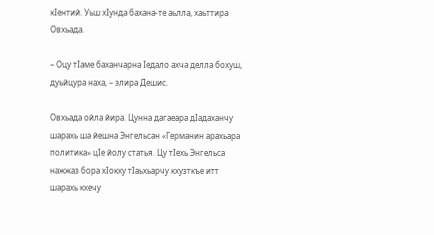кIентий. Уьш хIунда бахана-те аьлла, хаьттира Овхьада.

– Оцу тIаме баханчарна Iедало ахча делла бохуш, дуьйцура наха, – элира Дешис.

Овхьада ойла йира. Цунна дагаеара дIадаханчу шарахь ша йешна Энгельсан «Германин арахьара политика» цIе йолу статья. Цу тIехь Энгельса нажжаз бора хIокху тIаьхьарчу кхузткъе итт шарахь кхечу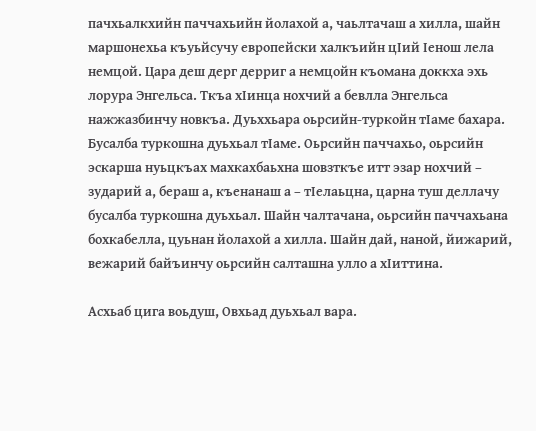пачхьалкхийн паччахьийн йолахой а, чаьлтачаш а хилла, шайн маршонехьа къуьйсучу европейски халкъийн цIий Iенош лела немцой. Цара деш дерг дерриг а немцойн къомана доккха эхь лорура Энгельса. Ткъа хIинца нохчий а бевлла Энгельса нажжазбинчу новкъа. Дуьххьара оьрсийн-туркойн тIаме бахара. Бусалба туркошна дуьхьал тIаме. Оьрсийн паччахьо, оьрсийн эскарша нуьцкъах махкахбаьхна шовзткъе итт эзар нохчий – зударий а, бераш а, къенанаш а – тIелаьцна, царна туш деллачу бусалба туркошна дуьхьал. Шайн чалтачана, оьрсийн паччахьана бохкабелла, цуьнан йолахой а хилла. Шайн дай, наной, йижарий, вежарий байъинчу оьрсийн салташна улло а хIиттина.

Асхьаб цига воьдуш, Овхьад дуьхьал вара.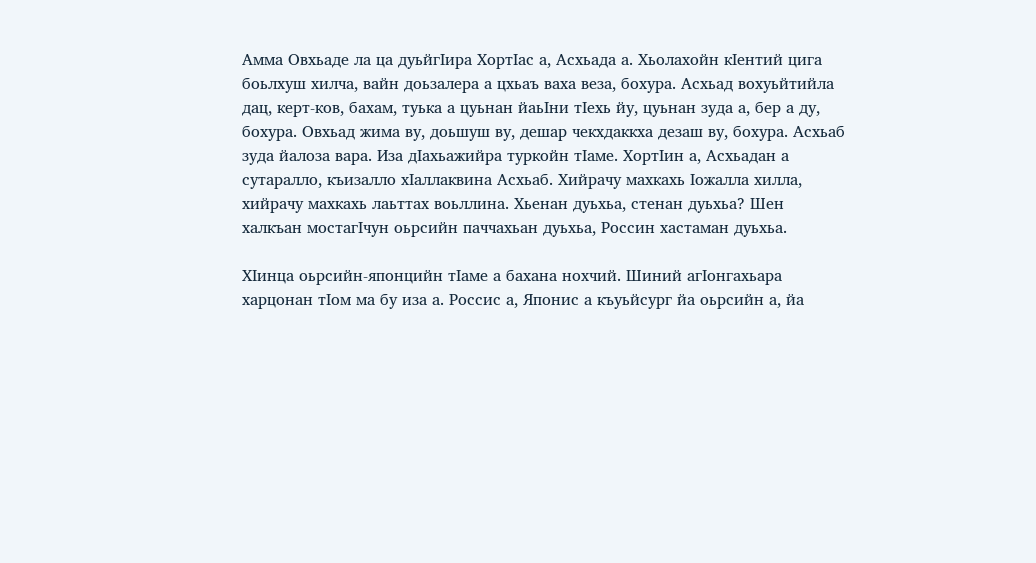Амма Овхьаде ла ца дуьйгIира ХортIас а, Асхьада а. Хьолахойн кIентий цига боьлхуш хилча, вайн доьзалера а цхьаъ ваха веза, бохура. Асхьад вохуьйтийла дац, керт-ков, бахам, туька а цуьнан йаьIни тIехь йу, цуьнан зуда а, бер а ду, бохура. Овхьад жима ву, доьшуш ву, дешар чекхдаккха дезаш ву, бохура. Асхьаб зуда йалоза вара. Иза дIахьажийра туркойн тIаме. ХортIин а, Асхьадан а сутаралло, къизалло хIаллаквина Асхьаб. Хийрачу махкахь Iожалла хилла, хийрачу махкахь лаьттах воьллина. Хьенан дуьхьа, стенан дуьхьа? Шен халкъан мостагIчун оьрсийн паччахьан дуьхьа, Россин хастаман дуьхьа.

ХIинца оьрсийн-японцийн тIаме а бахана нохчий. Шиний агIонгахьара харцонан тIом ма бу иза а. Россис а, Японис а къуьйсург йа оьрсийн а, йа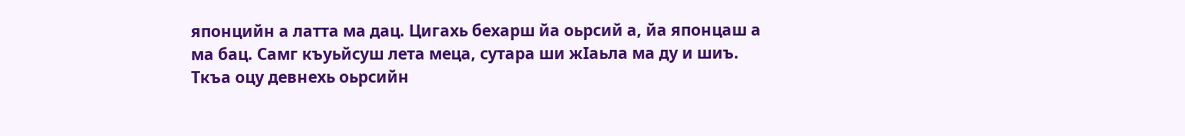японцийн а латта ма дац. Цигахь бехарш йа оьрсий а, йа японцаш а ма бац. Самг къуьйсуш лета меца, сутара ши жIаьла ма ду и шиъ. Ткъа оцу девнехь оьрсийн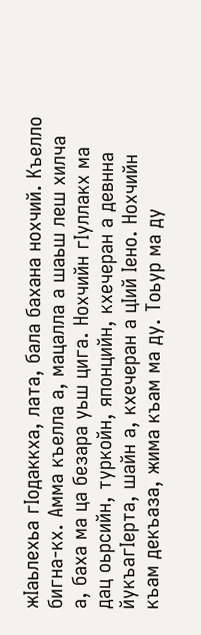жIаьлехьа гIодаккха, лата, бала бахана нохчий. Къелло бигна-кх. Амма къелла а, мацалла а шаьш леш хилча а, баха ма ца безара уьш цига. Нохчийн гIуллакх ма дац оьрсийн, туркойн, японцийн, кхечеран а девнна йукъагIерта, шайн а, кхечеран а цIий Iено. Нохчийн къам декъаза, жима къам ма ду. Тоьур ма ду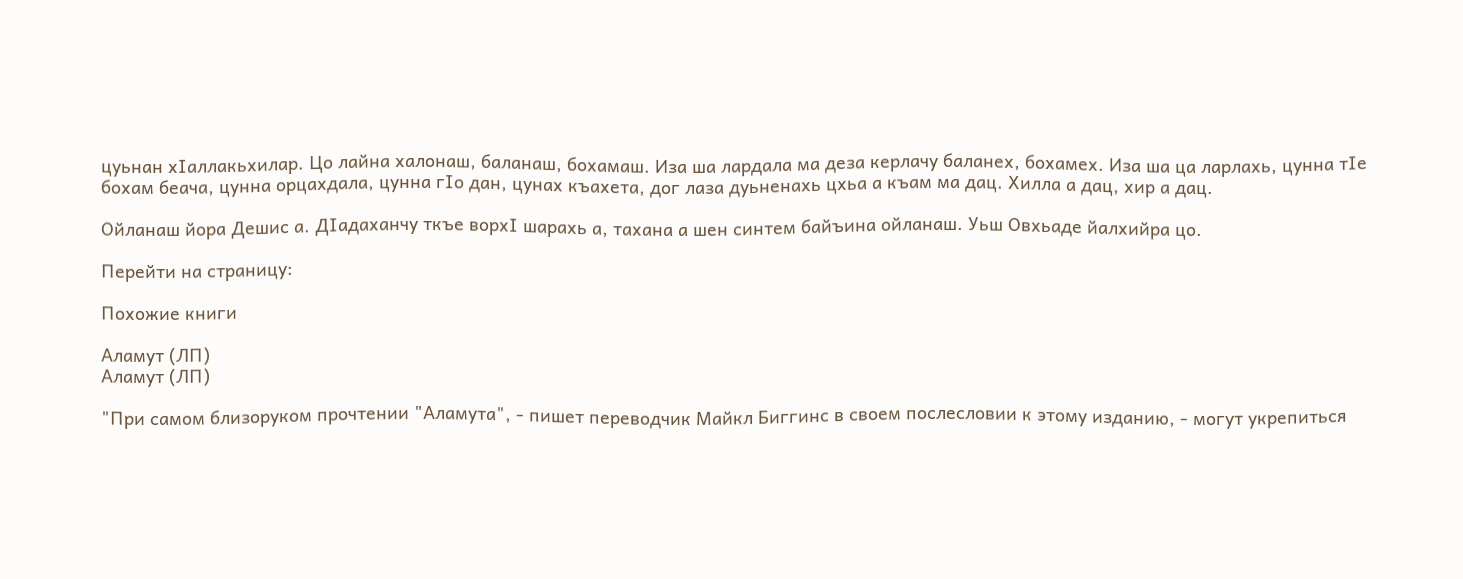цуьнан хIаллакьхилар. Цо лайна халонаш, баланаш, бохамаш. Иза ша лардала ма деза керлачу баланех, бохамех. Иза ша ца ларлахь, цунна тIе бохам беача, цунна орцахдала, цунна гIo дан, цунах къахета, дог лаза дуьненахь цхьа а къам ма дац. Хилла а дац, хир а дац.

Ойланаш йора Дешис а. ДIадаханчу ткъе ворхI шарахь а, тахана а шен синтем байъина ойланаш. Уьш Овхьаде йалхийра цо.

Перейти на страницу:

Похожие книги

Аламут (ЛП)
Аламут (ЛП)

"При самом близоруком прочтении "Аламута", - пишет переводчик Майкл Биггинс в своем послесловии к этому изданию, - могут укрепиться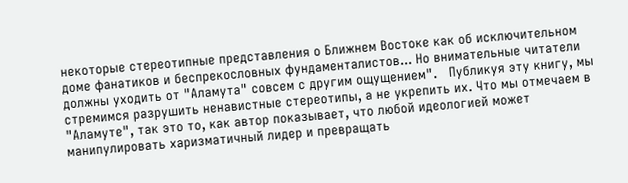некоторые стереотипные представления о Ближнем Востоке как об исключительном доме фанатиков и беспрекословных фундаменталистов... Но внимательные читатели должны уходить от "Аламута" совсем с другим ощущением".   Публикуя эту книгу, мы стремимся разрушить ненавистные стереотипы, а не укрепить их. Что мы отмечаем в "Аламуте", так это то, как автор показывает, что любой идеологией может манипулировать харизматичный лидер и превращать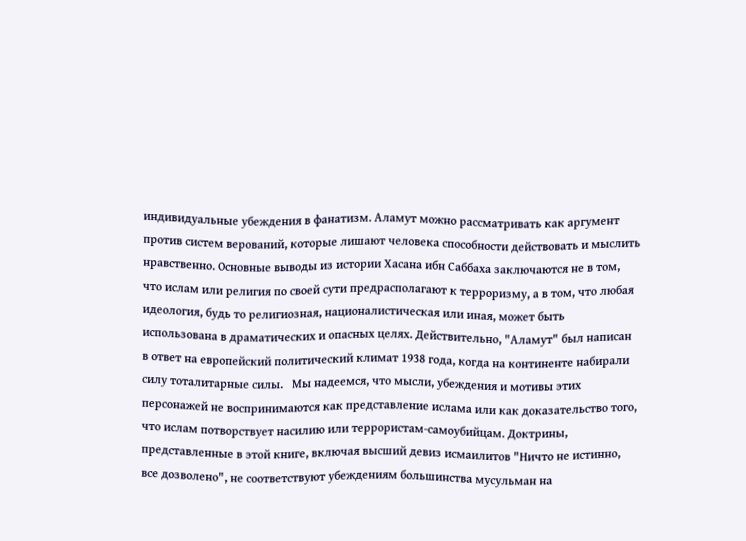индивидуальные убеждения в фанатизм. Аламут можно рассматривать как аргумент против систем верований, которые лишают человека способности действовать и мыслить нравственно. Основные выводы из истории Хасана ибн Саббаха заключаются не в том, что ислам или религия по своей сути предрасполагают к терроризму, а в том, что любая идеология, будь то религиозная, националистическая или иная, может быть использована в драматических и опасных целях. Действительно, "Аламут" был написан в ответ на европейский политический климат 1938 года, когда на континенте набирали силу тоталитарные силы.   Мы надеемся, что мысли, убеждения и мотивы этих персонажей не воспринимаются как представление ислама или как доказательство того, что ислам потворствует насилию или террористам-самоубийцам. Доктрины, представленные в этой книге, включая высший девиз исмаилитов "Ничто не истинно, все дозволено", не соответствуют убеждениям большинства мусульман на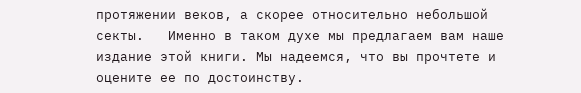протяжении веков, а скорее относительно небольшой секты.   Именно в таком духе мы предлагаем вам наше издание этой книги. Мы надеемся, что вы прочтете и оцените ее по достоинству.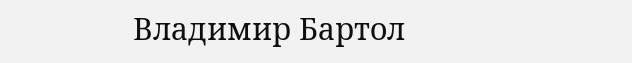Владимир Бартол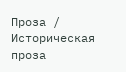Проза / Историческая проза